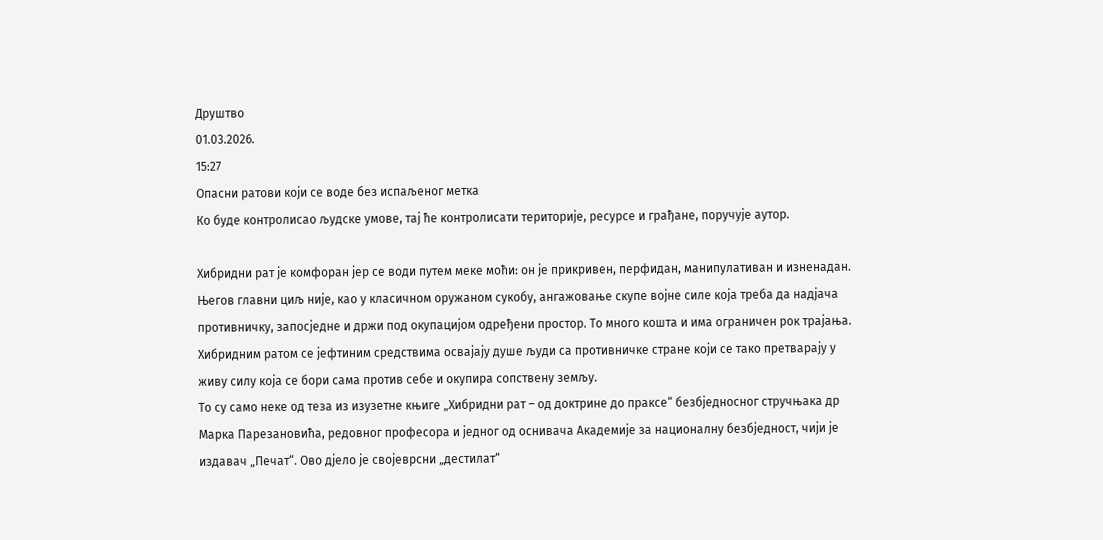Друштво
01.03.2026.
15:27
Опасни ратови који се воде без испаљеног метка
Ко буде контролисао људске умове, тај ће контролисати територије, ресурсе и грађане, поручује аутор.

Хибридни рат је комфоран јер се води путем меке моћи: он је прикривен, перфидан, манипулативан и изненадан. Његов главни циљ није, као у класичном оружаном сукобу, ангажовање скупе војне силе која треба да надјача противничку, запосједне и држи под окупацијом одређени простор. То много кошта и има ограничен рок трајања. Хибридним ратом се јефтиним средствима освајају душе људи са противничке стране који се тако претварају у живу силу која се бори сама против себе и окупира сопствену земљу.
То су само неке од теза из изузетне књиге „Хибридни рат – од доктрине до праксе“ безбједносног стручњака др Марка Парезановића, редовног професора и једног од оснивача Академије за националну безбједност, чији је издавач „Печат“. Ово дјело је својеврсни „дестилат“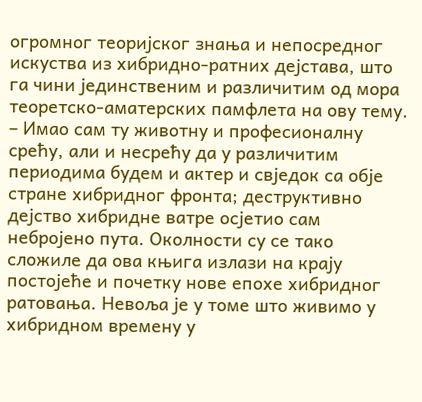огромног теоријског знања и непосредног искуства из хибридно-ратних дејстава, што га чини јединственим и различитим од мора теоретско-аматерских памфлета на ову тему.
– Имао сам ту животну и професионалну срећу, али и несрећу да у различитим периодима будем и актер и свједок са обје стране хибридног фронта; деструктивно дејство хибридне ватре осјетио сам небројено пута. Околности су се тако сложиле да ова књига излази на крају постојеће и почетку нове епохе хибридног ратовања. Невоља је у томе што живимо у хибридном времену у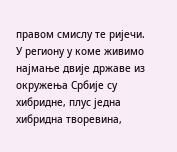правом смислу те ријечи. У региону у коме живимо најмање двије државе из окружења Србије су хибридне, плус једна хибридна творевина,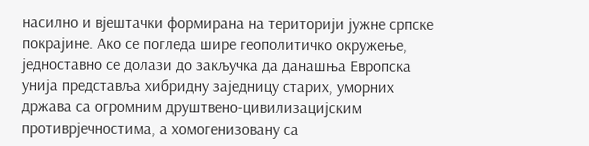насилно и вјештачки формирана на територији јужне српске покрајине. Ако се погледа шире геополитичко окружење, једноставно се долази до закључка да данашња Европска унија представља хибридну заједницу старих, уморних држава са огромним друштвено-цивилизацијским противрјечностима, а хомогенизовану са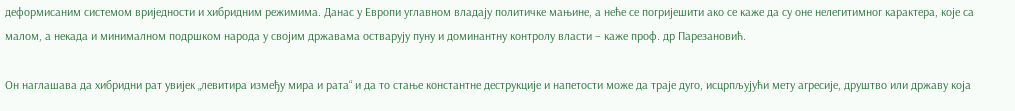деформисаним системом вриједности и хибридним режимима. Данас у Европи углавном владају политичке мањине, а неће се погријешити ако се каже да су оне нелегитимног карактера, које са малом, а некада и минималном подршком народа у својим државама остварују пуну и доминантну контролу власти – каже проф. др Парезановић.

Он наглашава да хибридни рат увијек „левитира између мира и рата“ и да то стање константне деструкције и напетости може да траје дуго, исцрпљујући мету агресије, друштво или државу која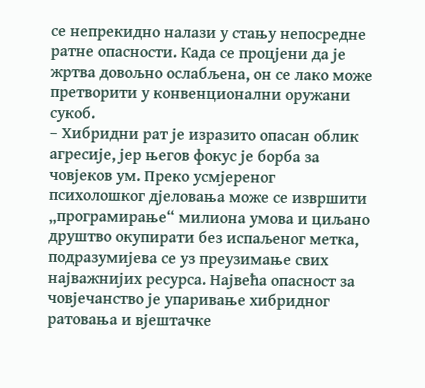се непрекидно налази у стању непосредне ратне опасности. Када се процјени да је жртва довољно ослабљена, он се лако може претворити у конвенционални оружани сукоб.
– Хибридни рат је изразито опасан облик агресије, јер његов фокус је борба за човјеков ум. Преко усмјереног психолошког дјеловања може се извршити „програмирање“ милиона умова и циљано друштво окупирати без испаљеног метка, подразумијева се уз преузимање свих најважнијих ресурса. Највећа опасност за човјечанство је упаривање хибридног ратовања и вјештачке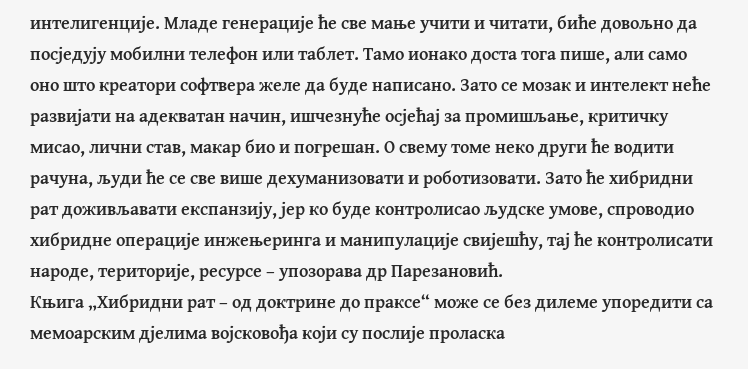интелигенције. Младе генерације ће све мање учити и читати, биће довољно да посједују мобилни телефон или таблет. Тамо ионако доста тога пише, али само оно што креатори софтвера желе да буде написано. Зато се мозак и интелект неће развијати на адекватан начин, ишчезнуће осјећај за промишљање, критичку мисао, лични став, макар био и погрешан. О свему томе неко други ће водити рачуна, људи ће се све више дехуманизовати и роботизовати. Зато ће хибридни рат доживљавати експанзију, јер ко буде контролисао људске умове, спроводио хибридне операције инжењеринга и манипулације свијешћу, тај ће контролисати народе, територије, ресурсе – упозорава др Парезановић.
Књига „Хибридни рат – од доктрине до праксе“ може се без дилеме упоредити са мемоарским дјелима војсковођа који су послије проласка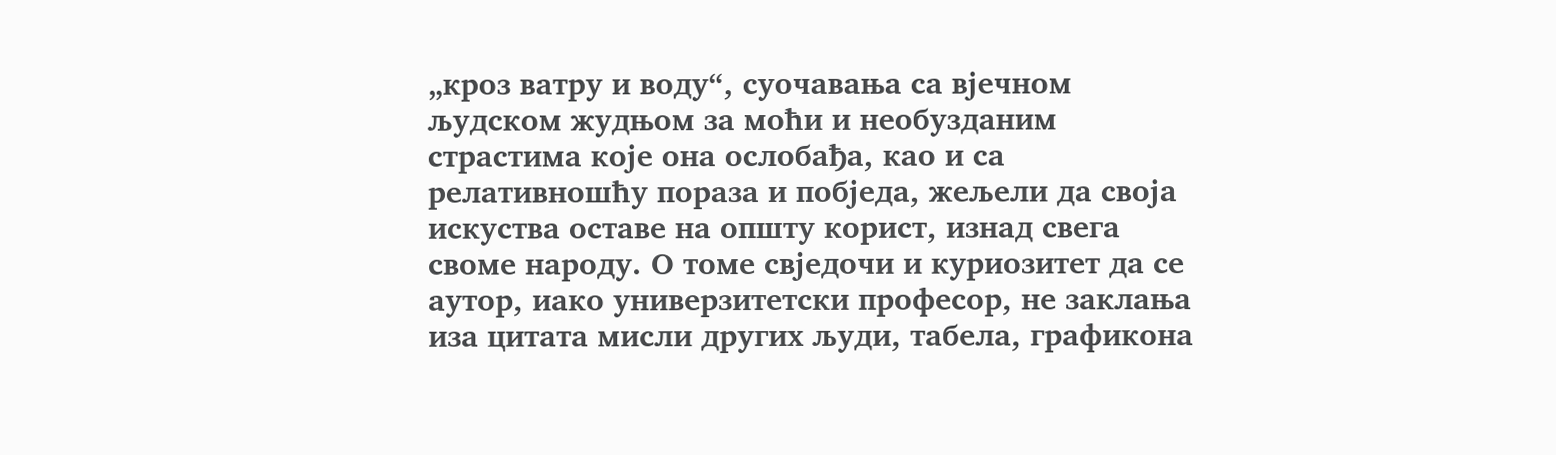„кроз ватру и воду“, суочавања са вјечном људском жудњом за моћи и необузданим страстима које она ослобађа, као и са релативношћу пораза и побједа, жељели да своја искуства оставе на општу корист, изнад свега своме народу. О томе свједочи и куриозитет да се аутор, иако универзитетски професор, не заклања иза цитата мисли других људи, табела, графикона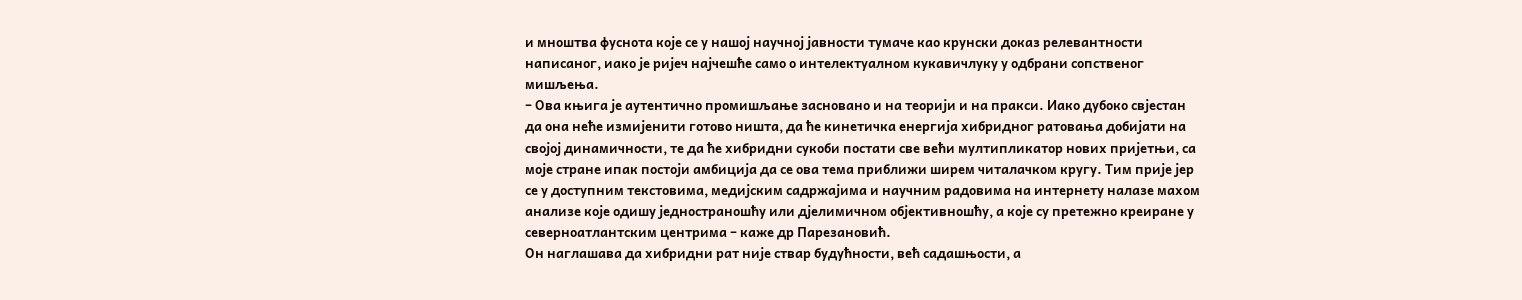и мноштва фуснота које се у нашој научној јавности тумаче као крунски доказ релевантности написаног, иако је ријеч најчешће само о интелектуалном кукавичлуку у одбрани сопственог мишљења.
– Ова књига је аутентично промишљање засновано и на теорији и на пракси. Иако дубоко свјестан да она неће измијенити готово ништа, да ће кинетичка енергија хибридног ратовања добијати на својој динамичности, те да ће хибридни сукоби постати све већи мултипликатор нових пријетњи, са моје стране ипак постоји амбиција да се ова тема приближи ширем читалачком кругу. Тим прије јер се у доступним текстовима, медијским садржајима и научним радовима на интернету налазе махом анализе које одишу једностраношћу или дјелимичном објективношћу, а које су претежно креиране у северноатлантским центрима – каже др Парезановић.
Он наглашава да хибридни рат није ствар будућности, већ садашњости, а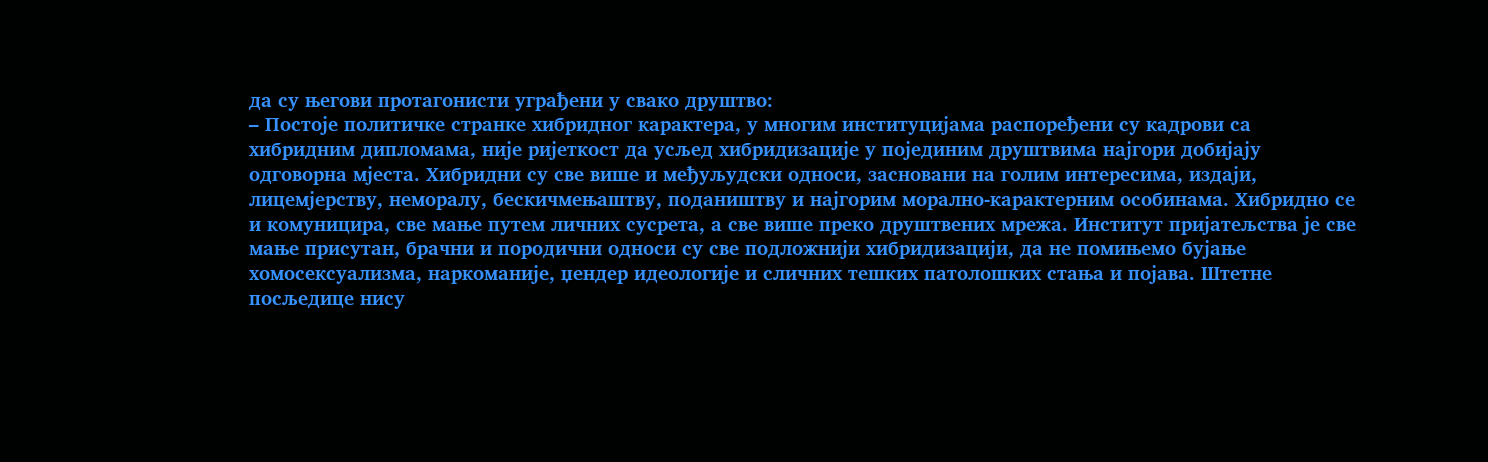да су његови протагонисти уграђени у свако друштво:
– Постоје политичке странке хибридног карактера, у многим институцијама распоређени су кадрови са хибридним дипломама, није ријеткост да усљед хибридизације у појединим друштвима најгори добијају одговорна мјеста. Хибридни су све више и међуљудски односи, засновани на голим интересима, издаји, лицемјерству, неморалу, бескичмењаштву, подаништву и најгорим морално-карактерним особинама. Хибридно се и комуницира, све мање путем личних сусрета, а све више преко друштвених мрежа. Институт пријатељства је све мање присутан, брачни и породични односи су све подложнији хибридизацији, да не помињемо бујање хомосексуализма, наркоманије, џендер идеологије и сличних тешких патолошких стања и појава. Штетне посљедице нису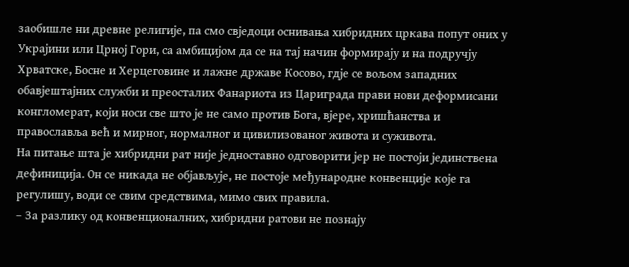заобишле ни древне религије, па смо свједоци оснивања хибридних цркава попут оних у Украјини или Црној Гори, са амбицијом да се на тај начин формирају и на подручју Хрватске, Босне и Херцеговине и лажне државе Косово, гдје се вољом западних обавјештајних служби и преосталих Фанариота из Цариграда прави нови деформисани конгломерат, који носи све што је не само против Бога, вјере, хришћанства и православља већ и мирног, нормалног и цивилизованог живота и суживота.
На питање шта је хибридни рат није једноставно одговорити јер не постоји јединствена дефиниција. Он се никада не објављује, не постоје међународне конвенције које га регулишу, води се свим средствима, мимо свих правила.
– За разлику од конвенционалних, хибридни ратови не познају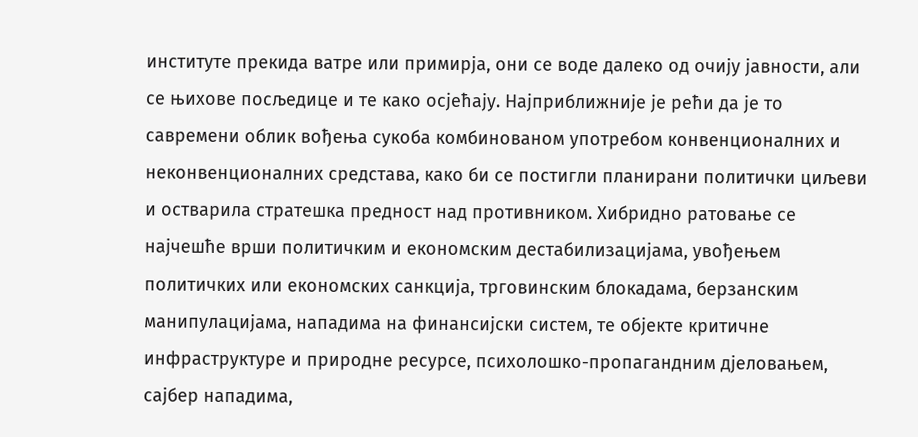институте прекида ватре или примирја, они се воде далеко од очију јавности, али се њихове посљедице и те како осјећају. Најприближније је рећи да је то савремени облик вођења сукоба комбинованом употребом конвенционалних и неконвенционалних средстава, како би се постигли планирани политички циљеви и остварила стратешка предност над противником. Хибридно ратовање се најчешће врши политичким и економским дестабилизацијама, увођењем политичких или економских санкција, трговинским блокадама, берзанским манипулацијама, нападима на финансијски систем, те објекте критичне инфраструктуре и природне ресурсе, психолошко-пропагандним дјеловањем, сајбер нападима,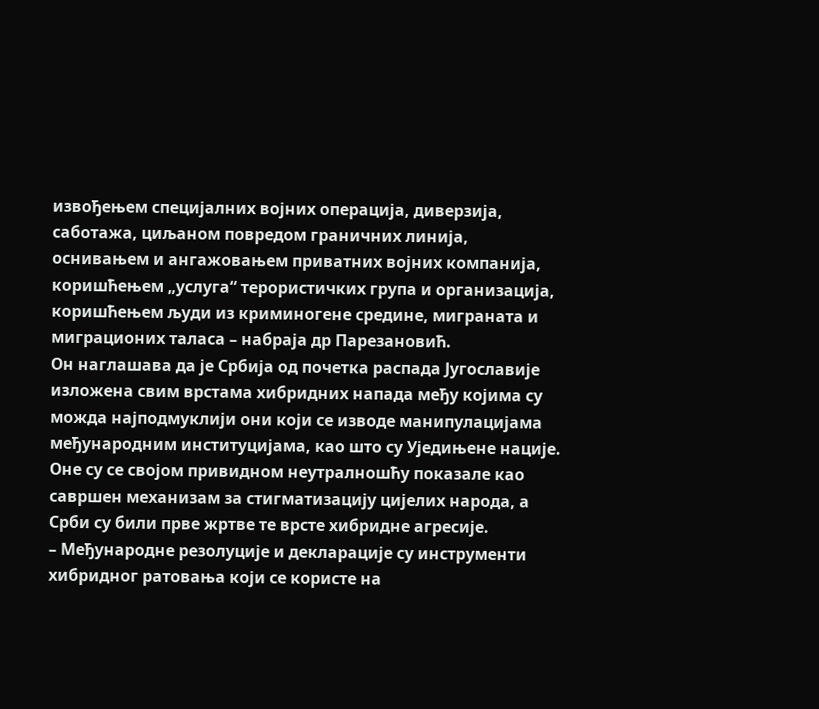извођењем специјалних војних операција, диверзија, саботажа, циљаном повредом граничних линија, оснивањем и ангажовањем приватних војних компанија, коришћењем „услуга“ терористичких група и организација, коришћењем људи из криминогене средине, миграната и миграционих таласа – набраја др Парезановић.
Он наглашава да је Србија од почетка распада Југославије изложена свим врстама хибридних напада међу којима су можда најподмуклији они који се изводе манипулацијама међународним институцијама, као што су Уједињене нације. Оне су се својом привидном неутралношћу показале као савршен механизам за стигматизацију цијелих народа, а Срби су били прве жртве те врсте хибридне агресије.
– Међународне резолуције и декларације су инструменти хибридног ратовања који се користе на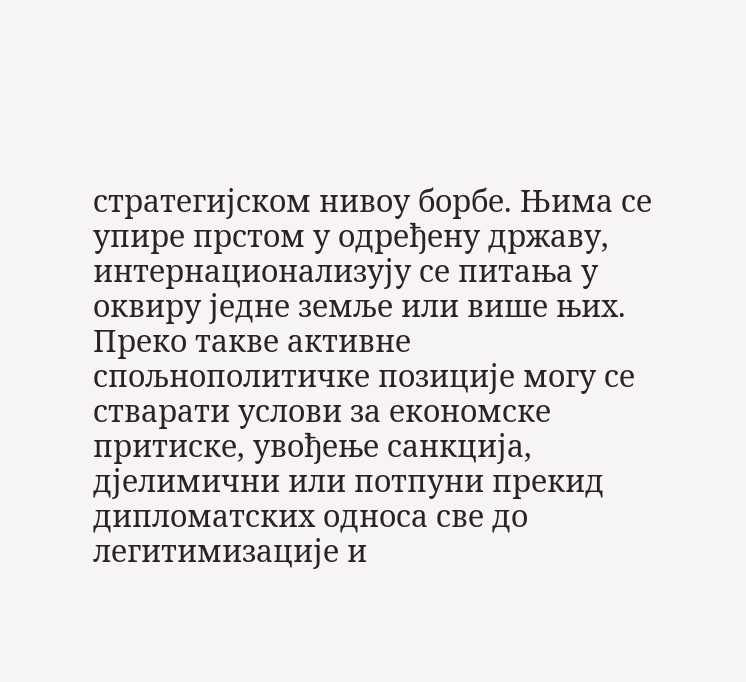стратегијском нивоу борбе. Њима се упире прстом у одређену државу, интернационализују се питања у оквиру једне земље или више њих. Преко такве активне спољнополитичке позиције могу се стварати услови за економске притиске, увођење санкција, дјелимични или потпуни прекид дипломатских односа све до легитимизације и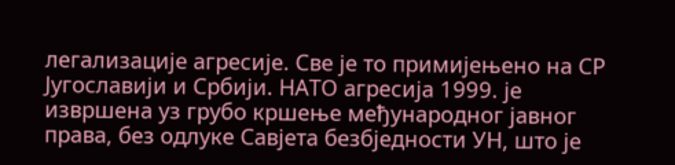легализације агресије. Све је то примијењено на СР Југославији и Србији. НАТО агресија 1999. је извршена уз грубо кршење међународног јавног права, без одлуке Савјета безбједности УН, што је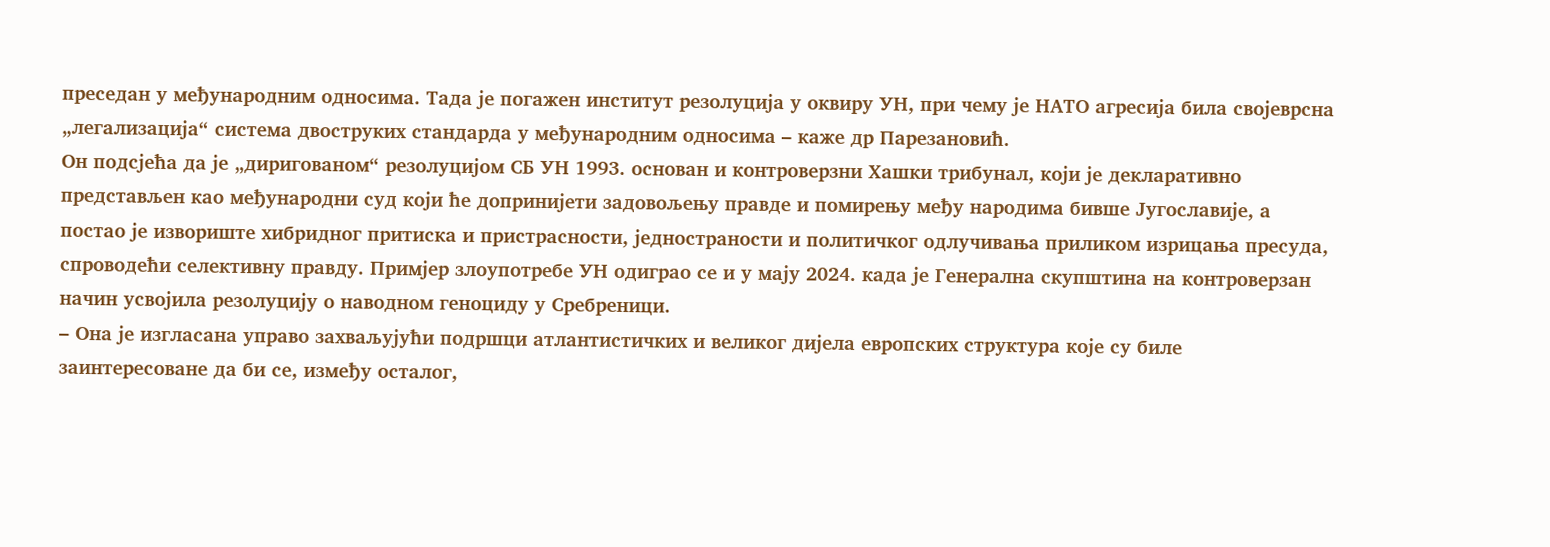преседан у међународним односима. Тада је погажен институт резолуција у оквиру УН, при чему је НАТО агресија била својеврсна „легализација“ система двоструких стандарда у међународним односима – каже др Парезановић.
Он подсјећа да је „диригованом“ резолуцијом СБ УН 1993. основан и контроверзни Хашки трибунал, који је декларативно представљен као међународни суд који ће допринијети задовољењу правде и помирењу међу народима бивше Југославије, а постао је извориште хибридног притиска и пристрасности, једностраности и политичког одлучивања приликом изрицања пресуда, спроводећи селективну правду. Примјер злоупотребе УН одиграо се и у мају 2024. када је Генерална скупштина на контроверзан начин усвојила резолуцију о наводном геноциду у Сребреници.
– Она је изгласана управо захваљујући подршци атлантистичких и великог дијела европских структура које су биле заинтересоване да би се, између осталог,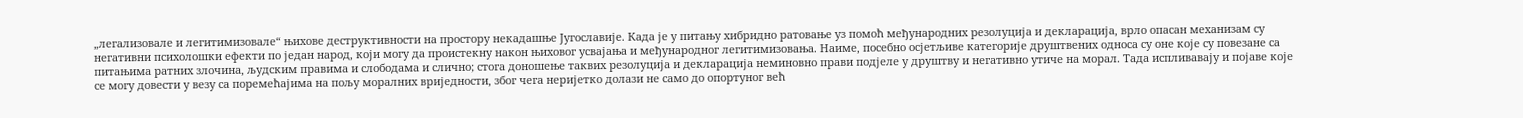„легализовале и легитимизовале“ њихове деструктивности на простору некадашње Југославије. Када је у питању хибридно ратовање уз помоћ међународних резолуција и декларација, врло опасан механизам су негативни психолошки ефекти по један народ, који могу да проистекну након њиховог усвајања и међународног легитимизовања. Наиме, посебно осјетљиве категорије друштвених односа су оне које су повезане са питањима ратних злочина, људским правима и слободама и слично; стога доношење таквих резолуција и декларација неминовно прави подјеле у друштву и негативно утиче на морал. Тада испливавају и појаве које се могу довести у везу са поремећајима на пољу моралних вриједности, због чега неријетко долази не само до опортуног већ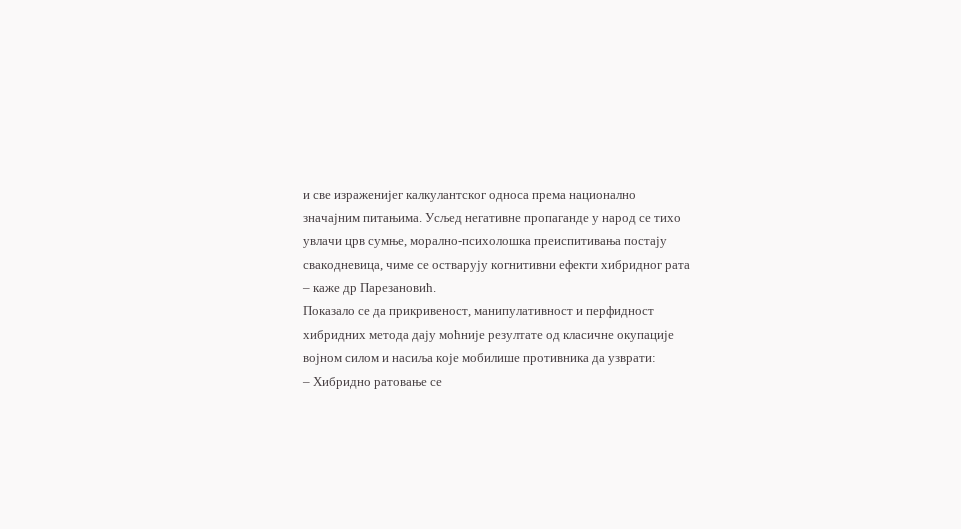и све израженијег калкулантског односа према национално значајним питањима. Усљед негативне пропаганде у народ се тихо увлачи црв сумње, морално-психолошка преиспитивања постају свакодневица, чиме се остварују когнитивни ефекти хибридног рата – каже др Парезановић.
Показало се да прикривеност, манипулативност и перфидност хибридних метода дају моћније резултате од класичне окупације војном силом и насиља које мобилише противника да узврати:
– Хибридно ратовање се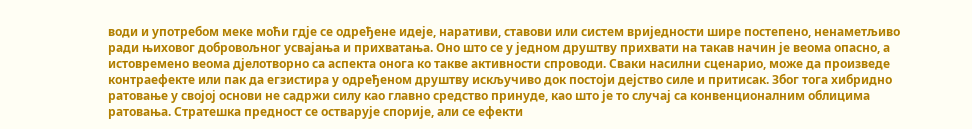води и употребом меке моћи гдје се одређене идеје, наративи, ставови или систем вриједности шире постепено, ненаметљиво ради њиховог добровољног усвајања и прихватања. Оно што се у једном друштву прихвати на такав начин је веома опасно, а истовремено веома дјелотворно са аспекта онога ко такве активности спроводи. Сваки насилни сценарио, може да произведе контраефекте или пак да егзистира у одређеном друштву искључиво док постоји дејство силе и притисак. Због тога хибридно ратовање у својој основи не садржи силу као главно средство принуде, као што је то случај са конвенционалним облицима ратовања. Стратешка предност се остварује спорије, али се ефекти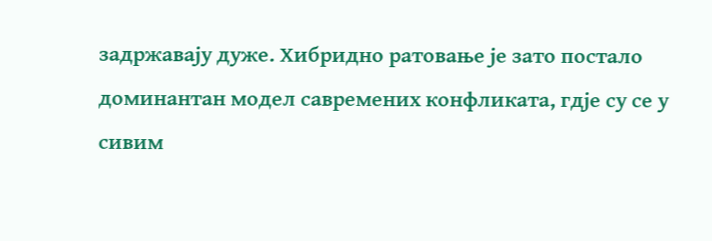задржавају дуже. Хибридно ратовање је зато постало доминантан модел савремених конфликата, гдје су се у сивим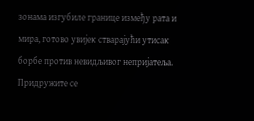зонама изгубиле границе између рата и мира, готово увијек стварајући утисак борбе против невидљивог непријатеља.
Придружите се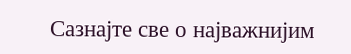Сазнајте све о најважнијим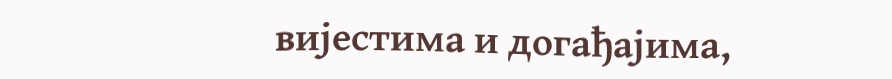вијестима и догађајима,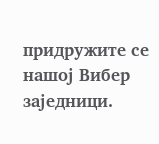придружите се нашој Вибер заједници.